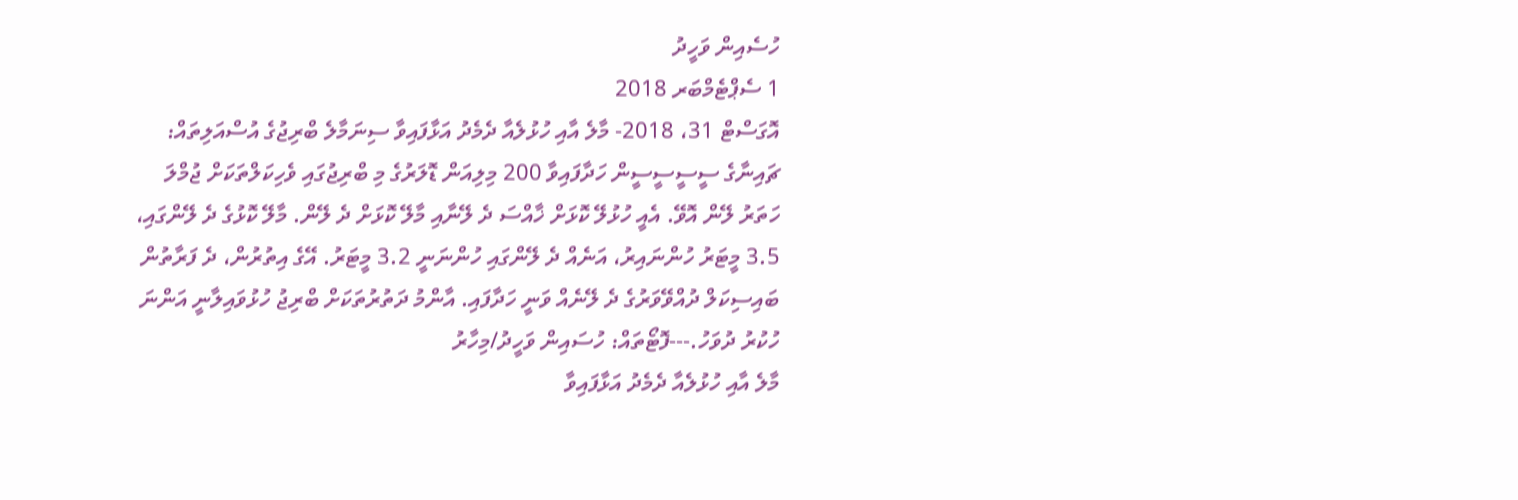ހުސެއިން ވަހީދު
1 ސެޕްޓެމްބަރ 2018
އޮގަސްޓް 31، 2018- މާލެ އާއި ހުޅުލެއާ ދެމެދު އަޅާފައިވާ ސިނަމާލެ ބްރިޖުގެ އުސްއަލިތައް: ޗައިނާގެ ސީސީސީސީން ހަދާފައިވާ 200 މިލިއަން ޑޮލަރުގެ މި ބްރިޖުގައި ވެހިކަލްތަކަށް ޖުމްލަ ހަތަރު ލޭން އޮވޭ. އެއީ ހުޅުލޭ ކޮޅަށް ޚާއްސަ ދެ ލޭނާއި މާލޭ ކޮޅަށް ދެ ލޭން. މާލޭ ކޮޅުގެ ދެ ލޭންގައި، 3.5 މީޓަރު ހުންނައިރު، އަނެއް ދެ ލޭންގައި ހުންނަނީ 3.2 މީޓަރު. އޭގެ އިތުރުން، ދެ ފަރާތުން ބައިސިކަލް ދުއްވޭވަރުގެ ދެ ލޭނެއް ވަނީ ހަދާފައި. އާންމު ދަތުރުތަކަށް ބްރިޖު ހުޅުވައިލާނީ އަންނަ ހުކުރު ދުވަހު.---ފޮޓޯތައް: ހުސައިން ވަހީދު/މިހާރު
މާލެ އާއި ހުޅުލެއާ ދެމެދު އަޅާފައިވާ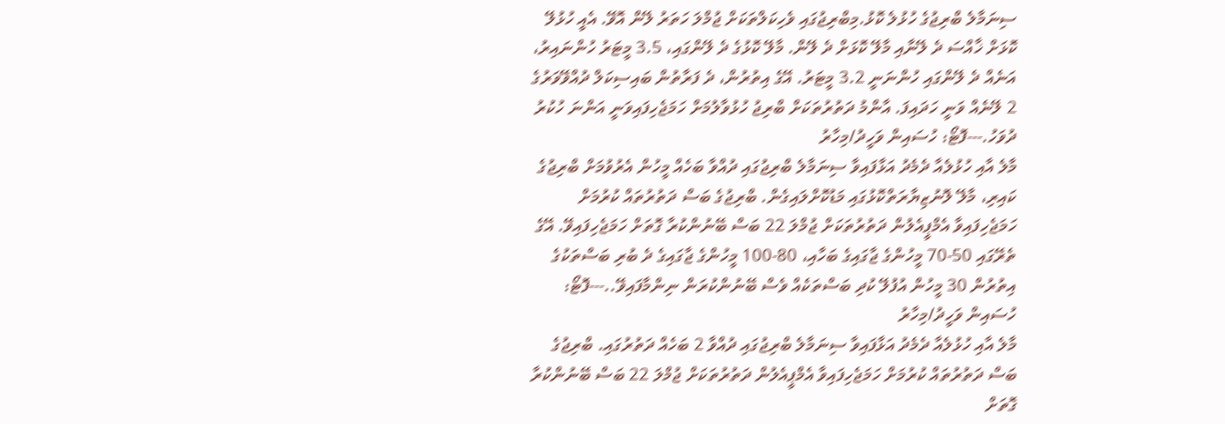ސިނަމާލެ ބްރިޖުގެ ހުޅުލެ ކޮޅު.މިބްރިޖުގައި ވެހިކަލްތަކަށް ޖުމްލަ ހަތަރު ލޭން އޮވޭ. އެއީ ހުޅުލޭ ކޮޅަށް ޚާއްސަ ދެ ލޭނާއި މާލޭ ކޮޅަށް ދެ ލޭން. މާލޭ ކޮޅުގެ ދެ ލޭންގައި، 3.5 މީޓަރު ހުންނައިރު، އަނެއް ދެ ލޭންގައި ހުންނަނީ 3.2 މީޓަރު. އޭގެ އިތުރުން، ދެ ފަރާތުން ބައިސިކަލް ދުއްވޭވަރުގެ 2 ލޭނެއް ވަނީ ހަދައިފަ. އާންމު ދަތުރުތަކަށް ބްރިޖު ހުޅުވާލުމަށް ހަމަޖެހިފައިވަނީ އަންނަ ހުކުރު ދުވަހު.---ފޮޓޯ: ހުސައިން ވަހީދު/މިހާރު
މާލެ އާއި ހުޅުލެއާ ދެމެދު އަޅާފައިވާ ސިނަމާލެ ބްރިޖުގައި ދުއްވާ ބަހެއް މީހުން އެރުވުމަށް ބްރިޖުގެ ކައިރި، މާލޭ ލޮނުޒިޔާރަތްކޮޅުގައި މަޑުކޮށްލައިގެން. ބްރިޖުގެ ބަސް ދަތުރުތައް ކުރުމަށް ހަމަޖެހިފައިވާ އެމްޕީއެލުން ދަތުރުތަކަށް ޖުމްލަ 22 ބަސް ބޭނުންކުރާ ގޮތަށް ހަމަޖެހިފައިވޭ. އޭގެ ތެރޭގައި 50-70 މީހުންގެ ޖާގައިގެ ބަހާއި، 80-100 މީހުންގެ ޖާގައިގެ ދެ ބުރި ބަސްތަކުގެ އިތުރުން 30 މީހުން އުފުލޭ ކުދި ބަސްތަކެއް ވެސް ބޭނުންކުރަން ނިންމާފައިވޭ..---ފޮޓޯ: ހުސައިން ވަހީދު/މިހާރު
މާލެ އާއި ހުޅުލެއާ ދެމެދު އަޅާފައިވާ ސިނަމާލެ ބްރިޖުގައި ދުއްވާ 2 ބަހެއް ދަތުރުގައި. ބްރިޖުގެ ބަސް ދަތުރުތައް ކުރުމަށް ހަމަޖެހިފައިވާ އެމްޕީއެލުން ދަތުރުތަކަށް ޖުމްލަ 22 ބަސް ބޭނުންކުރާ ގޮތަށް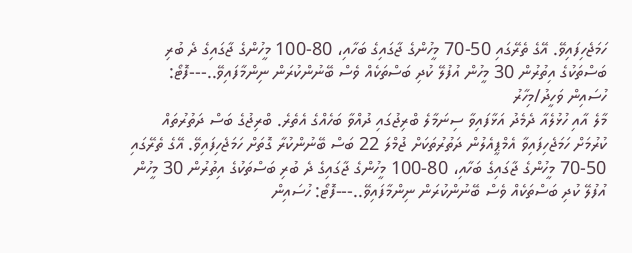ހަމަޖެހިފައިވޭ. އޭގެ ތެރޭގައި 50-70 މީހުންގެ ޖާގައިގެ ބަހާއި، 80-100 މީހުންގެ ޖާގައިގެ ދެ ބުރި ބަސްތަކުގެ އިތުރުން 30 މީހުން އުފުލޭ ކުދި ބަސްތަކެއް ވެސް ބޭނުންކުރަން ނިންމާފައިވޭ..---ފޮޓޯ: ހުސައިން ވަހީދު/މިހާރު
މާލެ އާއި ހުޅުލެއާ ދެމެދު އަޅާފައިވާ ސިނަމާލެ ބްރިޖުގައި ދުއްވާ ބަހެއްގެ އެތެރެ. ބްރިޖުގެ ބަސް ދަތުރުތައް ކުރުމަށް ހަމަޖެހިފައިވާ އެމްޕީއެލުން ދަތުރުތަކަށް ޖުމްލަ 22 ބަސް ބޭނުންކުރާ ގޮތަށް ހަމަޖެހިފައިވޭ. އޭގެ ތެރޭގައި 50-70 މީހުންގެ ޖާގައިގެ ބަހާއި، 80-100 މީހުންގެ ޖާގައިގެ ދެ ބުރި ބަސްތަކުގެ އިތުރުން 30 މީހުން އުފުލޭ ކުދި ބަސްތަކެއް ވެސް ބޭނުންކުރަން ނިންމާފައިވޭ..---ފޮޓޯ: ހުސައިން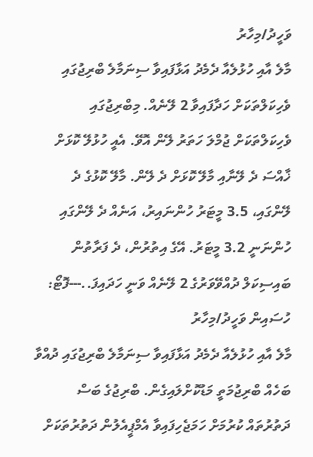ވަހީދު/މިހާރު
މާލެ އާއި ހުޅުލެއާ ދެމެދު އަޅާފައިވާ ސިނަމާލެ ބްރިޖުގައި ވެހިކަލްތަކަށް ހަދާފައިވާ 2 ލޭނެއް. މިބްރިޖުގައި ވެހިކަލްތަކަށް ޖުމްލަ ހަތަރު ލޭން އޮވޭ. އެއީ ހުޅުލޭ ކޮޅަށް ޚާއްސަ ދެ ލޭނާއި މާލޭ ކޮޅަށް ދެ ލޭން. މާލޭ ކޮޅުގެ ދެ ލޭންގައި، 3.5 މީޓަރު ހުންނައިރު، އަނެއް ދެ ލޭންގައި ހުންނަނީ 3.2 މީޓަރު. އޭގެ އިތުރުން، ދެ ފަރާތުން ބައިސިކަލް ދުއްވޭވަރުގެ 2 ލޭނެއް ވަނީ ހަދައިފަ..---ފޮޓޯ: ހުސައިން ވަހީދު/މިހާރު
މާލެ އާއި ހުޅުލެއާ ދެމެދު އަޅާފައިވާ ސިނަމާލެ ބްރިޖުގައި ދުއްވާ ބަހެއް ބްރިޖުމަތީ މަޑުކޮށްލައިގެން. ބްރިޖުގެ ބަސް ދަތުރުތައް ކުރުމަށް ހަމަޖެހިފައިވާ އެމްޕީއެލުން ދަތުރުތަކަށް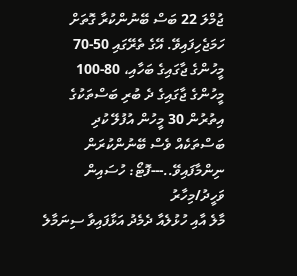ޖުމްލަ 22 ބަސް ބޭނުންކުރާ ގޮތަށް ހަމަޖެހިފައިވޭ. އޭގެ ތެރޭގައި 50-70 މީހުންގެ ޖާގައިގެ ބަހާއި، 80-100 މީހުންގެ ޖާގައިގެ ދެ ބުރި ބަސްތަކުގެ އިތުރުން 30 މީހުން އުފުލޭ ކުދި ބަސްތަކެއް ވެސް ބޭނުންކުރަން ނިންމާފައިވޭ..---ފޮޓޯ: ހުސައިން ވަހީދު/މިހާރު
މާލެ އާއި ހުޅުލެއާ ދެމެދު އަޅާފައިވާ ސިނަމާލެ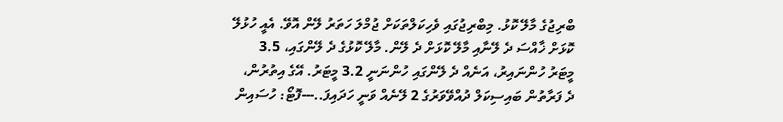ބްރިޖުގެ މާލޭ ކޮޅު. މިބްރިޖުގައި ވެހިކަލްތަކަށް ޖުމްލަ ހަތަރު ލޭން އޮވޭ. އެއީ ހުޅުލޭ ކޮޅަށް ޚާއްސަ ދެ ލޭނާއި މާލޭ ކޮޅަށް ދެ ލޭން. މާލޭ ކޮޅުގެ ދެ ލޭންގައި، 3.5 މީޓަރު ހުންނައިރު، އަނެއް ދެ ލޭންގައި ހުންނަނީ 3.2 މީޓަރު. އޭގެ އިތުރުން، ދެ ފަރާތުން ބައިސިކަލް ދުއްވޭވަރުގެ 2 ލޭނެއް ވަނީ ހަދައިފަ..---ފޮޓޯ: ހުސައިން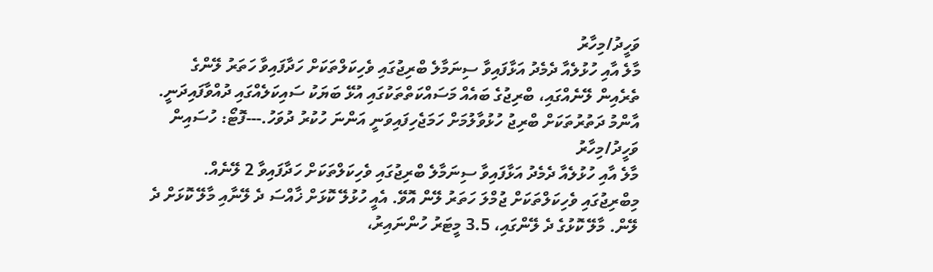ވަހީދު/މިހާރު
މާލެ އާއި ހުޅުލެއާ ދެމެދު އަޅާފައިވާ ސިނަމާލެ ބްރިޖުގައި ވެހިކަލްތަކަށް ހަދާފައިވާ ހަތަރު ލޭންގެ ތެރެއިން ލޭނެއްގައި، ބްރިޖުގެ ބައެއް މަސައްކަތްތަކުގައި އުޅޭ ބަޔަކު ސައިކަލެއްގައި ދުއްވާފައިދަނީ. އާންމު ދަތުރުތަކަށް ބްރިޖު ހުޅުވާލުމަށް ހަމަޖެހިފައިވަނީ އަންނަ ހުކުރު ދުވަހު.---ފޮޓޯ: ހުސައިން ވަހީދު/މިހާރު
މާލެ އާއި ހުޅުލެއާ ދެމެދު އަޅާފައިވާ ސިނަމާލެ ބްރިޖުގައި ވެހިކަލްތަކަށް ހަދާފައިވާ 2 ލޭނެއް. މިބްރިޖުގައި ވެހިކަލްތަކަށް ޖުމްލަ ހަތަރު ލޭން އޮވޭ. އެއީ ހުޅުލޭ ކޮޅަށް ޚާއްސަ ދެ ލޭނާއި މާލޭ ކޮޅަށް ދެ ލޭން. މާލޭ ކޮޅުގެ ދެ ލޭންގައި، 3.5 މީޓަރު ހުންނައިރު،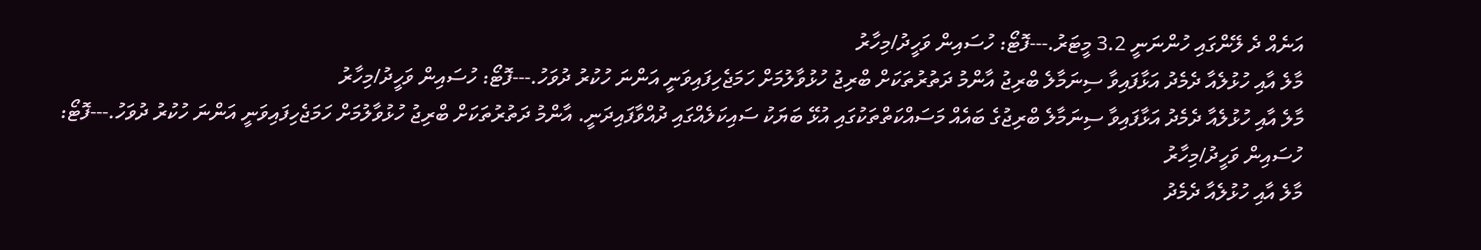އަނެއް ދެ ލޭންގައި ހުންނަނީ 3.2 މީޓަރު.---ފޮޓޯ: ހުސައިން ވަހީދު/މިހާރު
މާލެ އާއި ހުޅުލެއާ ދެމެދު އަޅާފައިވާ ސިނަމާލެ ބްރިޖު އާންމު ދަތުރުތަކަށް ބްރިޖު ހުޅުވާލުމަށް ހަމަޖެހިފައިވަނީ އަންނަ ހުކުރު ދުވަހު.---ފޮޓޯ: ހުސައިން ވަހީދު/މިހާރު
މާލެ އާއި ހުޅުލެއާ ދެމެދު އަޅާފައިވާ ސިނަމާލެ ބްރިޖުގެ ބައެއް މަސައްކަތްތަކުގައި އުޅޭ ބަޔަކު ސައިކަލެއްގައި ދުއްވާފައިދަނީ. އާންމު ދަތުރުތަކަށް ބްރިޖު ހުޅުވާލުމަށް ހަމަޖެހިފައިވަނީ އަންނަ ހުކުރު ދުވަހު.---ފޮޓޯ: ހުސައިން ވަހީދު/މިހާރު
މާލެ އާއި ހުޅުލެއާ ދެމެދު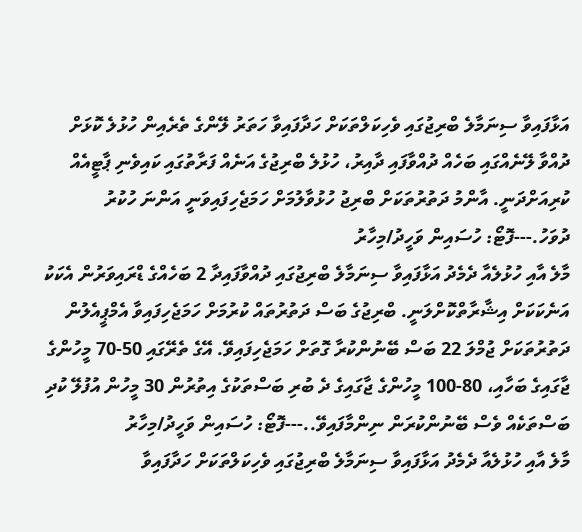އަޅާފައިވާ ސިނަމާލެ ބްރިޖުގައި ވެހިކަލްތަކަށް ހަދާފައިވާ ހަތަރު ލޭންގެ ތެރެއިން ހުޅުލެ ކޮޅަށް ދުއްވާ ލޭނެއްގައި ބަހެއް ދުއްވާފައި ދާއިރު، ހުޅުލެ ބްރިޖުގެ އަނެއް ފަރާތުގައި ކައިވެނި ޕާޓީއެއް ކުރިއަށްދަނީ. އާންމު ދަތުރުތަކަށް ބްރިޖު ހުޅުވާލުމަށް ހަމަޖެހިފައިވަނީ އަންނަ ހުކުރު ދުވަހު.---ފޮޓޯ: ހުސައިން ވަހީދު/މިހާރު
މާލެ އާއި ހުޅުލެއާ ދެމެދު އަޅާފައިވާ ސިނަމާލެ ބްރިޖުގައި ދުއްވާފައިދާ 2 ބަހެއްގެ ޑްރައިވަރުން އެކަކު އަނެކަކަށް އިޝާރާތްކޮށްލަނީ. ބްރިޖުގެ ބަސް ދަތުރުތައް ކުރުމަށް ހަމަޖެހިފައިވާ އެމްޕީއެލުން ދަތުރުތަކަށް ޖުމްލަ 22 ބަސް ބޭނުންކުރާ ގޮތަށް ހަމަޖެހިފައިވޭ. އޭގެ ތެރޭގައި 50-70 މީހުންގެ ޖާގައިގެ ބަހާއި، 80-100 މީހުންގެ ޖާގައިގެ ދެ ބުރި ބަސްތަކުގެ އިތުރުން 30 މީހުން އުފުލޭ ކުދި ބަސްތަކެއް ވެސް ބޭނުންކުރަން ނިންމާފައިވޭ..---ފޮޓޯ: ހުސައިން ވަހީދު/މިހާރު
މާލެ އާއި ހުޅުލެއާ ދެމެދު އަޅާފައިވާ ސިނަމާލެ ބްރިޖުގައި ވެހިކަލްތަކަށް ހަދާފައިވާ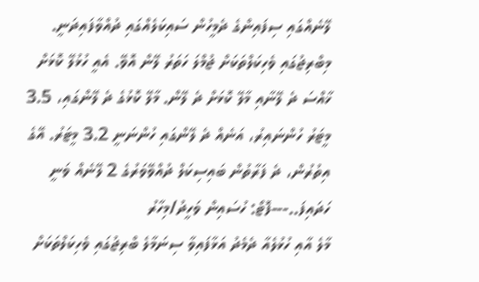ލޭނެއްގައި ސިފައިންގެ ދެމީހުން ސައިކަލެއްގައި ދުއްވާފައިދަނީ. މިބްރިޖުގައި ވެހިކަލްތަކަށް ޖުމްލަ ހަތަރު ލޭން އޮވޭ. އެއީ ހުޅުލޭ ކޮޅަށް ޚާއްސަ ދެ ލޭނާއި މާލޭ ކޮޅަށް ދެ ލޭން. މާލޭ ކޮޅުގެ ދެ ލޭންގައި، 3.5 މީޓަރު ހުންނައިރު، އަނެއް ދެ ލޭންގައި ހުންނަނީ 3.2 މީޓަރު. އޭގެ އިތުރުން، ދެ ފަރާތުން ބައިސިކަލް ދުއްވޭވަރުގެ 2 ލޭނެއް ވަނީ ހަދައިފަ..---ފޮޓޯ: ހުސައިން ވަހީދު/މިހާރު
މާލެ އާއި ހުޅުލެއާ ދެމެދު އަޅާފައިވާ ސިނަމާލެ ބްރިޖުގައި ވެހިކަލްތަކަށް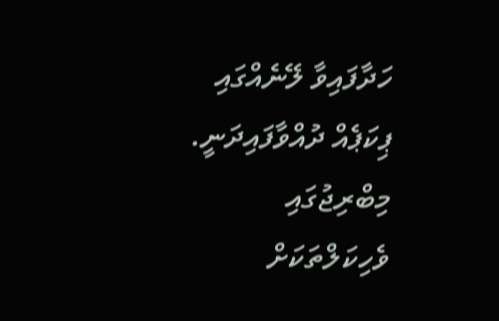ހަދާފައިވާ ލޭނެއްގައި ޕިކަޕެއް ދުއްވާފައިދަނީ. މިބްރިޖުގައި ވެހިކަލްތަކަށް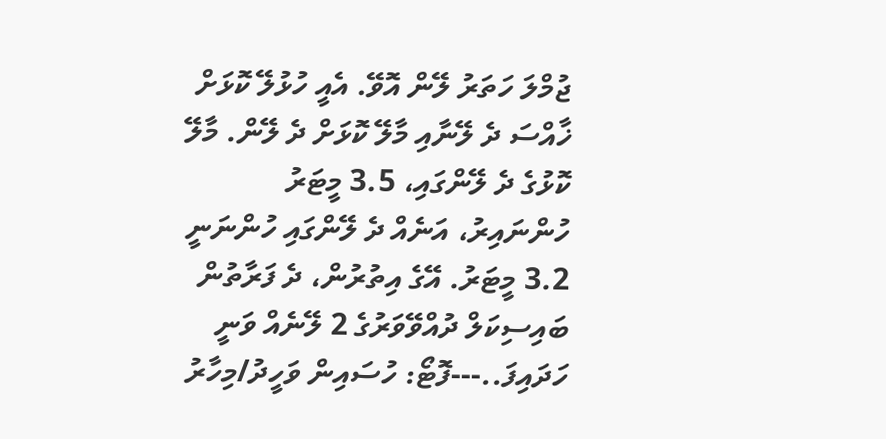ޖުމްލަ ހަތަރު ލޭން އޮވޭ. އެއީ ހުޅުލޭ ކޮޅަށް ޚާއްސަ ދެ ލޭނާއި މާލޭ ކޮޅަށް ދެ ލޭން. މާލޭ ކޮޅުގެ ދެ ލޭންގައި، 3.5 މީޓަރު ހުންނައިރު، އަނެއް ދެ ލޭންގައި ހުންނަނީ 3.2 މީޓަރު. އޭގެ އިތުރުން، ދެ ފަރާތުން ބައިސިކަލް ދުއްވޭވަރުގެ 2 ލޭނެއް ވަނީ ހަދައިފަ..---ފޮޓޯ: ހުސައިން ވަހީދު/މިހާރު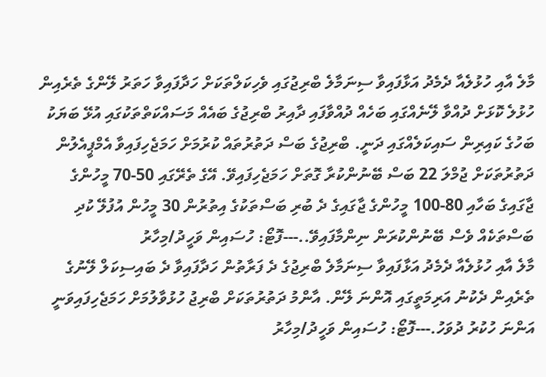މާލެ އާއި ހުޅުލެއާ ދެމެދު އަޅާފައިވާ ސިނަމާލެ ބްރިޖުގައި ވެހިކަލްތަކަށް ހަދާފައިވާ ހަތަރު ލޭންގެ ތެރެއިން ހުޅުލެ ކޮޅަށް ދުއްވާ ލޭނެއްގައި ބަހެއް ދުއްވާފައި ދާއިރު ބްރިޖުގެ ބައެއް މަސައްކަތްތަކުގައި އުޅޭ ބަޔަކު ބަހުގެ ކައިރިން ސައިކަލެއްގައި ދަނީ. ބްރިޖުގެ ބަސް ދަތުރުތައް ކުރުމަށް ހަމަޖެހިފައިވާ އެމްޕީއެލުން ދަތުރުތަކަށް ޖުމްލަ 22 ބަސް ބޭނުންކުރާ ގޮތަށް ހަމަޖެހިފައިވޭ. އޭގެ ތެރޭގައި 50-70 މީހުންގެ ޖާގައިގެ ބަހާއި 80-100 މީހުންގެ ޖާގައިގެ ދެ ބުރި ބަސްތަކުގެ އިތުރުން 30 މީހުން އުފުލޭ ކުދި ބަސްތަކެއް ވެސް ބޭނުންކުރަން ނިންމާފައިވޭ..---ފޮޓޯ: ހުސައިން ވަހީދު/މިހާރު
މާލެ އާއި ހުޅުލެއާ ދެމެދު އަޅާފައިވާ ސިނަމާލެ ބްރިޖުގެ ދެ ފަރާތުން ހަދާފައިވާ ދެ ބައިސިކަލް ލޭނުގެ ތެރެއިން ދެކުނު އަރިމަތީގައި އޮންނަ ލޭން. އާންމު ދަތުރުތަކަށް ބްރިޖު ހުޅުވާލުމަށް ހަމަޖެހިފައިވަނީ އަންނަ ހުކުރު ދުވަހު.---ފޮޓޯ: ހުސައިން ވަހީދު/މިހާރު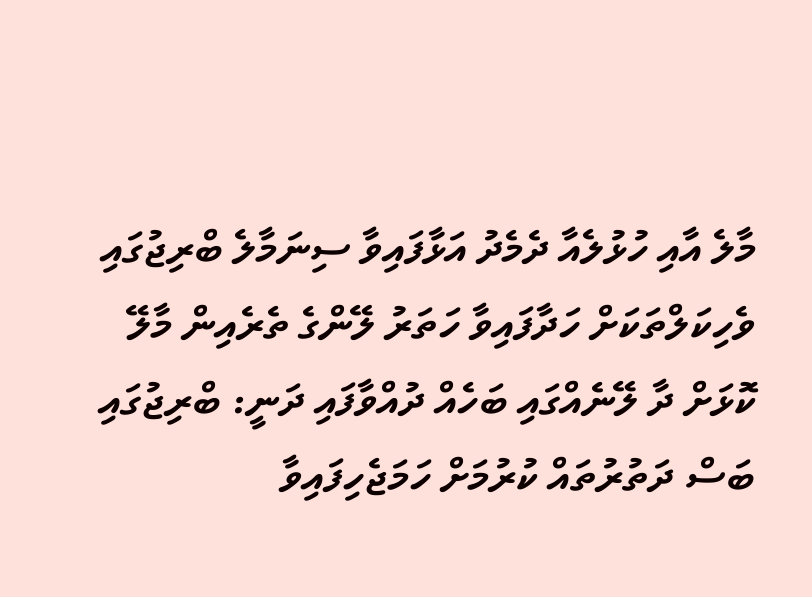މާލެ އާއި ހުޅުލެއާ ދެމެދު އަޅާފައިވާ ސިނަމާލެ ބްރިޖުގައި ވެހިކަލްތަކަށް ހަދާފައިވާ ހަތަރު ލޭންގެ ތެރެއިން މާލޭ ކޮޅަށް ދާ ލޭނެއްގައި ބަހެއް ދުއްވާފައި ދަނީ: ބްރިޖުގައި ބަސް ދަތުރުތައް ކުރުމަށް ހަމަޖެހިފައިވާ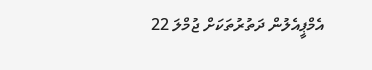އެމްޕީއެލުން ދަތުރުތަކަށް ޖުމްލަ 22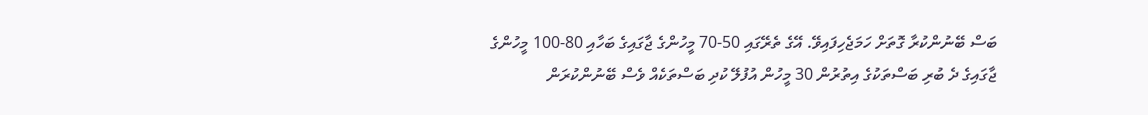ބަސް ބޭނުންކުރާ ގޮތަށް ހަމަޖެހިފައިވޭ. އޭގެ ތެރޭގައި 50-70 މީހުންގެ ޖާގައިގެ ބަހާއި 80-100 މީހުންގެ ޖާގައިގެ ދެ ބުރި ބަސްތަކުގެ އިތުރުން 30 މީހުން އުފުލޭ ކުދި ބަސްތަކެއް ވެސް ބޭނުންކުރަން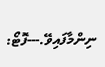ނިންމާފައިވޭ.---ފޮޓޯ: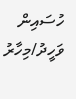ހުސައިން ވަހީދު/މިހާރު